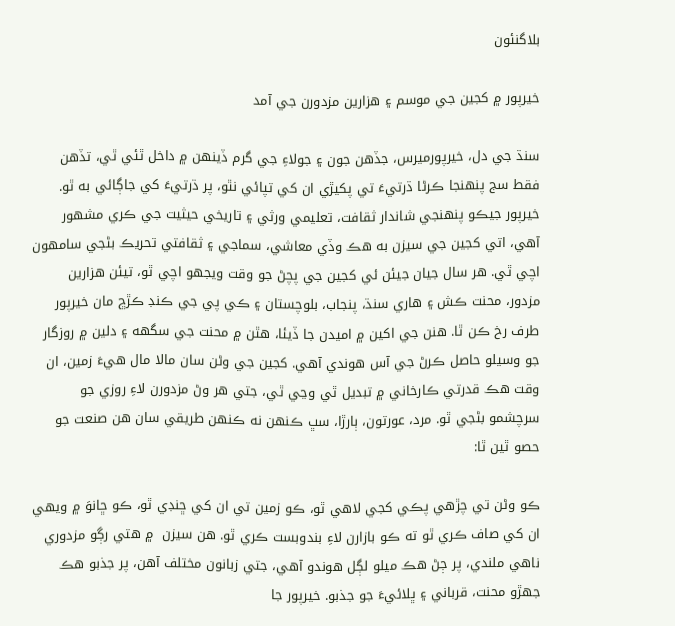بلاگنئون

خيرپور ۾ کجين جي موسم ۽ هزارين مزدورن جي آمد

سنڌ جي دل، خيرپورميرس، جڏهن جون ۽ جولاءِ جي گرم ڏينهن ۾ داخل ٿئي ٿي، تڏهن فقط سج پنهنجا ڪرڻا ڌرتيءَ تي پکيڙي ان کي تپائي نٿو، پر ڌرتيءَ کي جاڳائي به ٿو. خيرپور جيڪو پنهنجي شاندار ثقافت، تعليمي ورثي ۽ تاريخي حيثيت جي ڪري مشهور آهي، اتي کجين جي سيزن به هڪ وڏي معاشي، سماجي ۽ ثقافتي تحريڪ بڻجي سامهون اچي ٿي. هر سال جيان جيئن ئي کجين جي پچڻ جو وقت ويجهو اچي ٿو، تيئن هزارين مزدور، محنت ڪش ۽ هاري سنڌ، پنجاب، بلوچستان ۽ ڪي پي جي ڪنڊ ڪڙڇ مان خيرپور طرف رخ ڪن ٿا. هنن جي اکين ۾ اميدن جا ڏيئا، هٿن ۾ محنت جي سگهه ۽ دلين ۾ روزگار جو وسيلو حاصل ڪرڻ جي آس هوندي آهي. کجين جي وڻن سان مالا مال هيءَ زمين، ان وقت هڪ قدرتي ڪارخاني ۾ تبديل ٿي وڃي ٿي، جتي هر وڻ مزدورن لاءِ روزي جو سرچشمو بڻجي ٿو. مرد، عورتون، ٻارڙا، سڀ ڪنهن نه ڪنهن طريقي سان هن صنعت جو حصو ٿين ٿا:

ڪو وڻن تي چڙهي پڪي کجي لاهي ٿو، ڪو زمين تي ان کي ڇنڊي ٿو، ڪو ڇانوَ ۾ ويهي ان کي صاف ڪري ٿو ته ڪو بازارن لاءِ بندوبست ڪري ٿو. هن سيزن  ۾ هتي رڳو مزدوري ناهي ملندي، پر ڄڻ هڪ ميلو لڳل هوندو آهي، جتي زبانون مختلف آهن، پر جذبو هڪ جهڙو محنت، قرباني ۽ ڀلائيءَ جو جذبو. خيرپور جا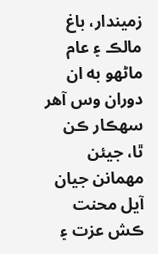زميندار، باغ مالڪ ۽ عام ماڻهو به ان دوران وس آهر سهڪار ڪن ٿا، جيئن مهمانن جيان آيل محنت ڪش عزت ۽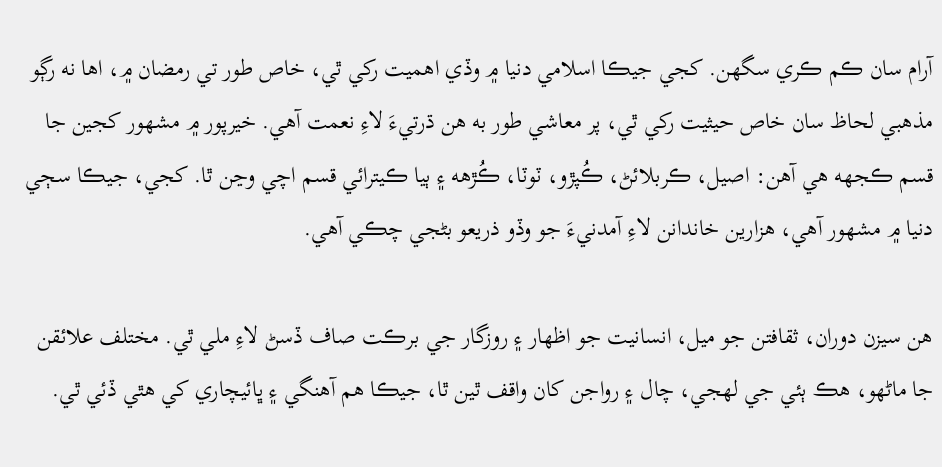آرام سان ڪم ڪري سگهن. کجي جيڪا اسلامي دنيا ۾ وڏي اهميت رکي ٿي، خاص طور تي رمضان ۾، اها نه رڳو مذهبي لحاظ سان خاص حيثيت رکي ٿي، پر معاشي طور به هن ڌرتيءَ لاءِ نعمت آهي. خيرپور ۾ مشهور کجين جا قسم ڪجهه هي آهن: اصيل، ڪربلائڻ، ڪُپڙو، ٽوٽا، ڪُڙهه ۽ ٻيا ڪيترائي قسم اچي وڃن ٿا. کجي، جيڪا سڄي دنيا ۾ مشهور آهي، هزارين خاندانن لاءِ آمدنيءَ جو وڏو ذريعو بڻجي چڪي آهي.

هن سيزن دوران، ثقافتن جو ميل، انسانيت جو اظھار ۽ روزگار جي برڪت صاف ڏسڻ لاءِ ملي ٿي. مختلف علائقن جا ماڻهو، هڪ ٻئي جي لهجي، چال ۽ رواجن کان واقف ٿين ٿا، جيڪا هم آهنگي ۽ ڀائيچاري کي هٿي ڏئي ٿي.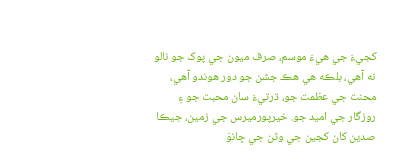کجيءَ جي هيءَ موسم، صرف ميون جي پوک جو نالو نه آهي، بلڪه هي هڪ جشن جو دور هوندو آهي، محنت جي عظمت جو، ڌرتيءَ سان محبت جو ۽ روزگار جي اميد جو. خيرپورميرس جي زمين، جيڪا صدين کان کجين جي وڻن جي ڇانوَ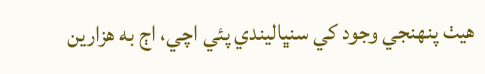هيٺ پنهنجي وجود کي سنڀاليندي پئي اچي، اڄ به هزارين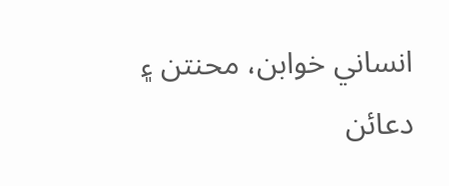انساني خوابن، محنتن ۽ دعائن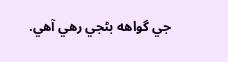جي گواهه بڻجي رهي آهي.